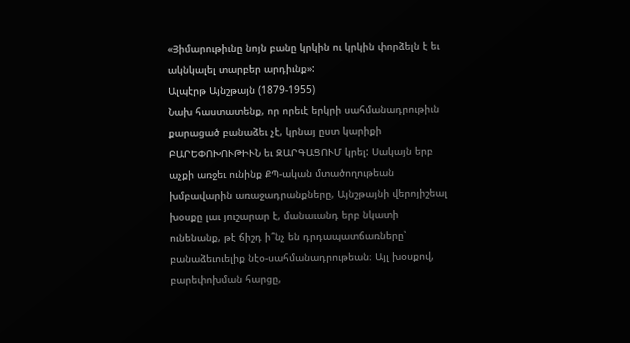«Յիմարութիւնը նոյն բանը կրկին ու կրկին փորձելն է եւ ակնկալել տարբեր արդիւնք»:
Ալպէրթ Այնշթայն (1879-1955)
Նախ հաստատենք, որ որեւէ երկրի սահմանադրութիւն քարացած բանաձեւ չէ, կրնայ ըստ կարիքի ԲԱՐԵՓՈԽՈՒԹԻՒՆ եւ ԶԱՐԳԱՑՈՒՄ կրել: Սակայն երբ աչքի առջեւ ունինք ՔՊ-ական մտածողութեան խմբավարին առաջադրանքները, Այնշթայնի վերոյիշեալ խօսքը լաւ յուշարար է, մանաւանդ երբ նկատի ունենանք, թէ ճիշդ ի՞նչ են դրդապատճառները՝ բանաձեւուելիք նէօ-սահմանադրութեան։ Այլ խօսքով, բարեփոխման հարցը,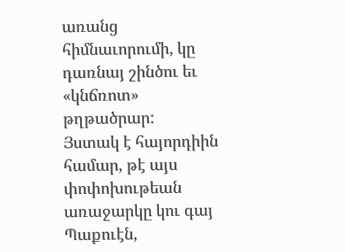առանց հիմնաւորումի, կը դառնայ շինծու եւ «կնճռոտ» թղթածրար:
Յստակ է հայորդիին համար, թէ այս փոփոխութեան առաջարկը կու գայ Պաքուէն,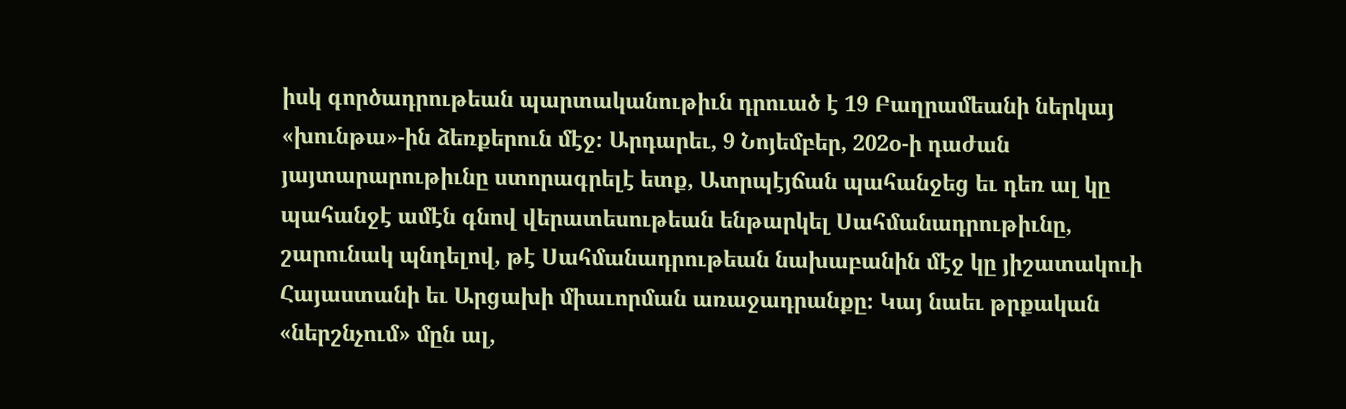իսկ գործադրութեան պարտականութիւն դրուած է 19 Բաղրամեանի ներկայ «խունթա»-ին ձեռքերուն մէջ։ Արդարեւ, 9 Նոյեմբեր, 202օ-ի դաժան յայտարարութիւնը ստորագրելէ ետք, Ատրպէյճան պահանջեց եւ դեռ ալ կը պահանջէ ամէն գնով վերատեսութեան ենթարկել Սահմանադրութիւնը, շարունակ պնդելով, թէ Սահմանադրութեան նախաբանին մէջ կը յիշատակուի Հայաստանի եւ Արցախի միաւորման առաջադրանքը։ Կայ նաեւ թրքական «ներշնչում» մըն ալ,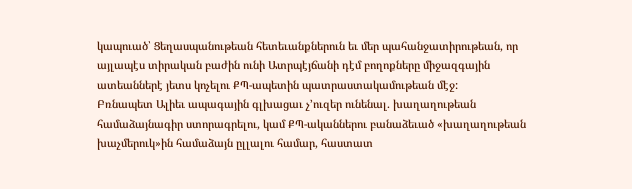կապուած՝ Ցեղասպանութեան հետեւանքներուն եւ մեր պահանջատիրութեան, որ այլապէս տիրական բաժին ունի Ատրպէյճանի դէմ բողոքները միջազգային ատեաններէ յետս կոչելու ՔՊ-ապետին պատրաստակամութեան մէջ:
Բռնապետ Ալիեւ ապագային գլխացաւ չ’ուզեր ունենալ. խաղաղութեան համաձայնագիր ստորագրելու, կամ ՔՊ-ականներու բանաձեւած «խաղաղութեան խաչմերուկ»ին համաձայն ըլլալու համար, հաստատ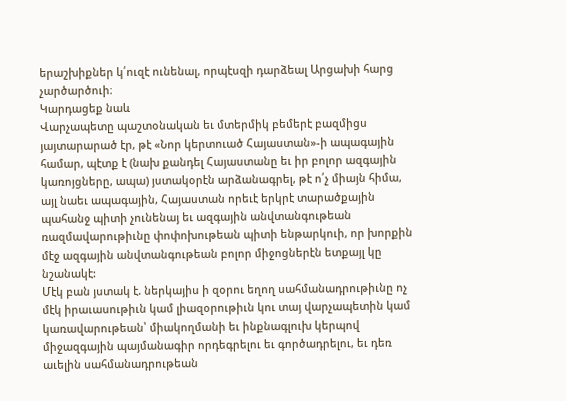երաշխիքներ կ՛ուզէ ունենալ, որպէսզի դարձեալ Արցախի հարց չարծարծուի։
Կարդացեք նաև
Վարչապետը պաշտօնական եւ մտերմիկ բեմերէ բազմիցս յայտարարած էր, թէ «Նոր կերտուած Հայաստան»-ի ապագային համար, պէտք է (նախ քանդել Հայաստանը եւ իր բոլոր ազգային կառոյցները, ապա) յստակօրէն արձանագրել, թէ ո՛չ միայն հիմա, այլ նաեւ ապագային, Հայաստան որեւէ երկրէ տարածքային պահանջ պիտի չունենայ եւ ազգային անվտանգութեան ռազմավարութիւնը փոփոխութեան պիտի ենթարկուի, որ խորքին մէջ ազգային անվտանգութեան բոլոր միջոցներէն ետքայլ կը նշանակէ:
Մէկ բան յստակ է. ներկայիս ի զօրու եղող սահմանադրութիւնը ոչ մէկ իրաւասութիւն կամ լիազօրութիւն կու տայ վարչապետին կամ կառավարութեան՝ միակողմանի եւ ինքնագլուխ կերպով միջազգային պայմանագիր որդեգրելու եւ գործադրելու, եւ դեռ աւելին սահմանադրութեան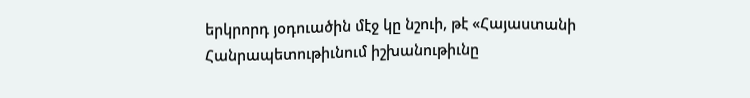երկրորդ յօդուածին մէջ կը նշուի, թէ «Հայաստանի Հանրապետութիւնում իշխանութիւնը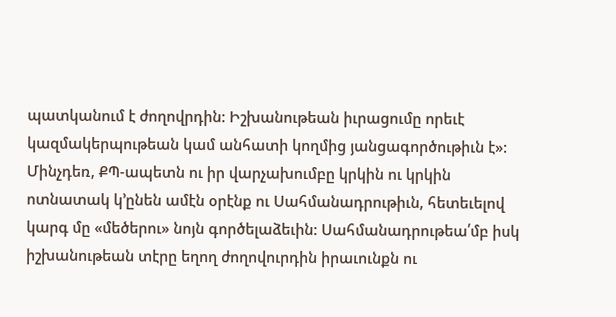պատկանում է ժողովրդին: Իշխանութեան իւրացումը որեւէ կազմակերպութեան կամ անհատի կողմից յանցագործութիւն է»: Մինչդեռ, ՔՊ-ապետն ու իր վարչախումբը կրկին ու կրկին ոտնատակ կ’ընեն ամէն օրէնք ու Սահմանադրութիւն, հետեւելով կարգ մը «մեծերու» նոյն գործելաձեւին: Սահմանադրութեա՛մբ իսկ իշխանութեան տէրը եղող ժողովուրդին իրաւունքն ու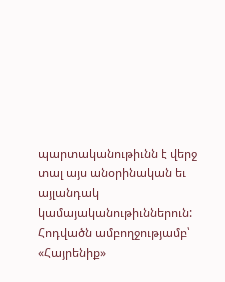պարտականութիւնն է վերջ տալ այս անօրինական եւ այլանդակ կամայականութիւններուն:
Հոդվածն ամբողջությամբ՝ «Հայրենիք»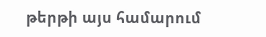թերթի այս համարում